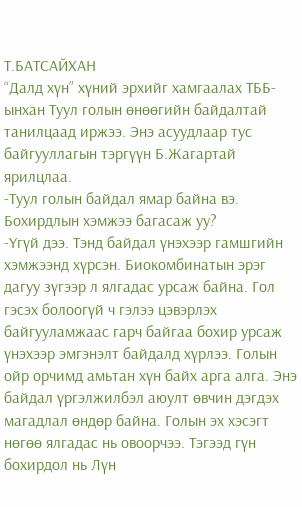Т.БАТСАЙХАН
“Далд хүн” хүний эрхийг хамгаалах ТББ-ынхан Туул голын өнөөгийн байдалтай танилцаад иржээ. Энэ асуудлаар тус байгууллагын тэргүүн Б.Жагартай ярилцлаа.
-Туул голын байдал ямар байна вэ. Бохирдлын хэмжээ багасаж уу?
-Үгүй дээ. Тэнд байдал үнэхээр гамшгийн хэмжээнд хүрсэн. Биокомбинатын эрэг дагуу зүгээр л ялгадас урсаж байна. Гол гэсэх болоогүй ч гэлээ цэвэрлэх байгууламжаас гарч байгаа бохир урсаж үнэхээр эмгэнэлт байдалд хүрлээ. Голын ойр орчимд амьтан хүн байх арга алга. Энэ байдал үргэлжилбэл аюулт өвчин дэгдэх магадлал өндөр байна. Голын эх хэсэгт нөгөө ялгадас нь овоорчээ. Тэгээд гүн бохирдол нь Лүн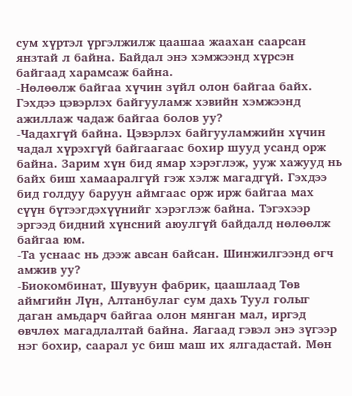сум хүртэл үргэлжилж цаашаа жаахан саарсан янзтай л байна. Байдал энэ хэмжээнд хүрсэн байгаад харамсаж байна.
-Нөлөөлж байгаа хүчин зүйл олон байгаа байх. Гэхдээ цэвэрлэх байгууламж хэвийн хэмжээнд ажиллаж чадаж байгаа болов уу?
-Чадахгүй байна. Цэвэрлэх байгууламжийн хүчин чадал хүрэхгүй байгаагаас бохир шууд усанд орж байна. Зарим хүн бид ямар хэрэглэж, ууж хажууд нь байх биш хамааралгүй гэж хэлж магадгүй. Гэхдээ бид голдуу баруун аймгаас орж ирж байгаа мах сүүн бүтээгдэхүүнийг хэрэглэж байна. Тэгэхээр эргээд бидний хүнсний аюулгүй байдалд нөлөөлж байгаа юм.
-Та уснаас нь дээж авсан байсан. Шинжилгээнд өгч амжив уу?
-Биокомбинат, Шувуун фабрик, цаашлаад Төв аймгийн Лүн, Алтанбулаг сум дахь Туул голыг даган амьдарч байгаа олон мянган мал, иргэд өвчлөх магадлалтай байна. Яагаад гэвэл энэ зүгээр нэг бохир, саарал ус биш маш их ялгадастай. Мөн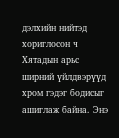дэлхийн нийтэд хориглосон ч Хятадын арьс ширний үйлдвэрүүд хром гэдэг бодисыг ашиглаж байна. Энэ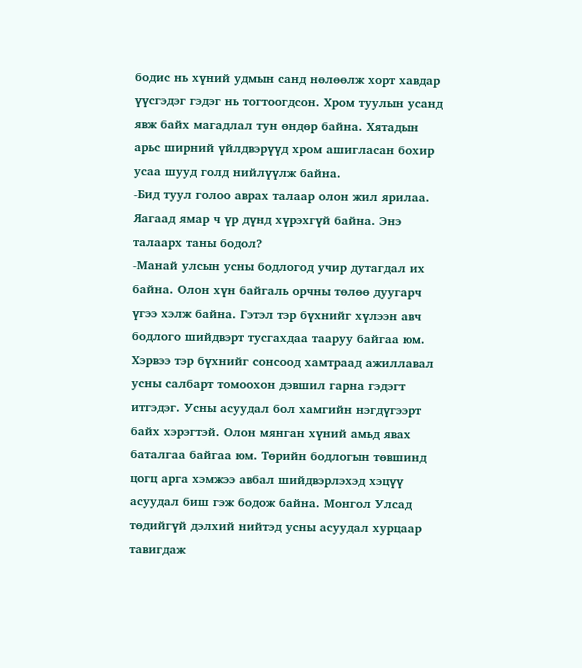бодис нь хүний удмын санд нөлөөлж хорт хавдар үүсгэдэг гэдэг нь тогтоогдсон. Хром туулын усанд явж байх магадлал тун өндөр байна. Хятадын арьс ширний үйлдвэрүүд хром ашигласан бохир усаа шууд голд нийлүүлж байна.
-Бид туул голоо аврах талаар олон жил ярилаа. Яагаад ямар ч үр дүнд хүрэхгүй байна. Энэ талаарх таны бодол?
-Манай улсын усны бодлогод учир дутагдал их байна. Олон хүн байгаль орчны төлөө дуугарч үгээ хэлж байна. Гэтэл тэр бүхнийг хүлээн авч бодлого шийдвэрт тусгахдаа тааруу байгаа юм. Хэрвээ тэр бүхнийг сонсоод хамтраад ажиллавал усны салбарт томоохон дэвшил гарна гэдэгт итгэдэг. Усны асуудал бол хамгийн нэгдүгээрт байх хэрэгтэй. Олон мянган хүний амьд явах баталгаа байгаа юм. Төрийн бодлогын төвшинд цогц арга хэмжээ авбал шийдвэрлэхэд хэцүү асуудал биш гэж бодож байна. Монгол Улсад төдийгүй дэлхий нийтэд усны асуудал хурцаар тавигдаж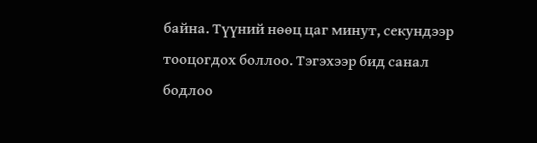байна. Түүний нөөц цаг минут, секундээр тооцогдох боллоо. Тэгэхээр бид санал бодлоо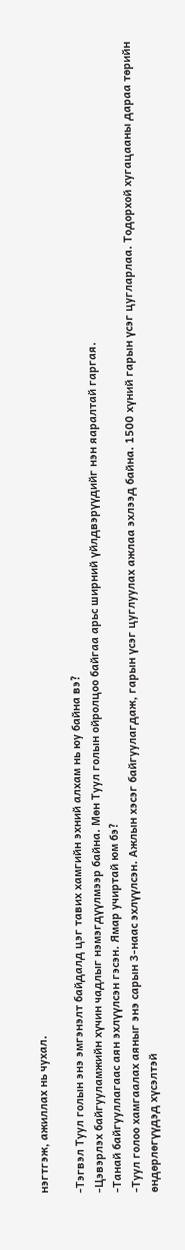нэгтгэж, ажиллах нь чухал.

-Тэгвэл Туул голын энэ эмгэнэлт байдалд цэг тавих хамгийн эхний алхам нь юу байна вэ?
-Цэвэрлэх байгууламжийн хүчин чадлыг нэмэгдүүлмээр байна. Мөн Туул голын ойролцоо байгаа арьс ширний үйлдвэрүүдийг нэн яаралтай гаргая.
-Танай байгууллагаас аян эхлүүлсэн гэсэн. Ямар учиртай юм бэ?
-Туул голоо хамгаалах аяныг энэ сарын 3-наас эхлүүлсэн. Ажлын хэсэг байгуулагдаж, гарын үсэг цуглуулах ажлаа эхлээд байна. 1500 хүний гарын үсэг цугларлаа. Тодорхой хугацааны дараа төрийн өндөрлөгүүдэд хүсэлтэй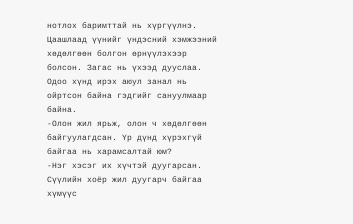нотлох баримттай нь хүргүүлнэ. Цаашлаад үүнийг үндэсний хэмжээний хөдөлгөөн болгон өрнүүлэхээр болсон. Загас нь үхээд дууслаа. Одоо хүнд ирэх аюул занал нь ойртсон байна гэдгийг сануулмаар байна.
-Олон жил ярьж, олон ч хөдөлгөөн байгуулагдсан. Үр дүнд хүрэхгүй байгаа нь харамсалтай юм?
-Нэг хэсэг их хүчтэй дуугарсан. Сүүлийн хоёр жил дуугарч байгаа хүмүүс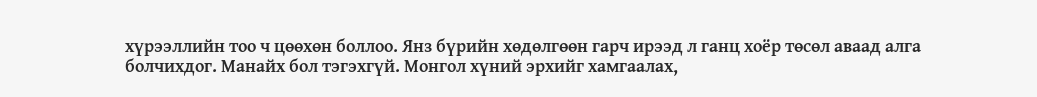хүрээллийн тоо ч цөөхөн боллоо. Янз бүрийн хөдөлгөөн гарч ирээд л ганц хоёр төсөл аваад алга болчихдог. Манайх бол тэгэхгүй. Монгол хүний эрхийг хамгаалах,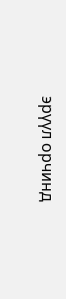эрүүл орчинд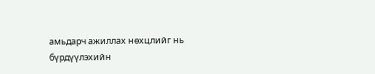амьдарч ажиллах нөхцлийг нь бүрдүүлэхийн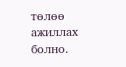төлөө ажиллах болно.